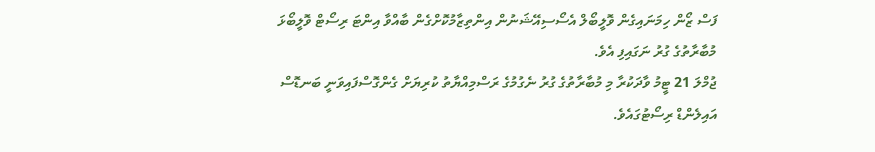ފަސް ޒޯން ހިމަނައިގެން ވޮލީބޯލް އެސޯސިއޭޝަނުން އިންތިޒާމުކޮށްގެން ބާއްވާ އިންޓަ ރިސޯޓް ވޮލީބޯޅަ މުބާރާތުގެ ގުރު ނަގައިފި އެވެ.
ޖުމްލަ 21 ޓީމު ވާދަކުރާ މި މުބާރާތުގެ ގުރު ނެގުމުގެ ރަސްމިއްޔާތު ކުރިޔަށް ގެންގޮސްފައިވަނީ ބަނޑޮސް އައިލެންޑް ރިސޯޓުގައެވެ.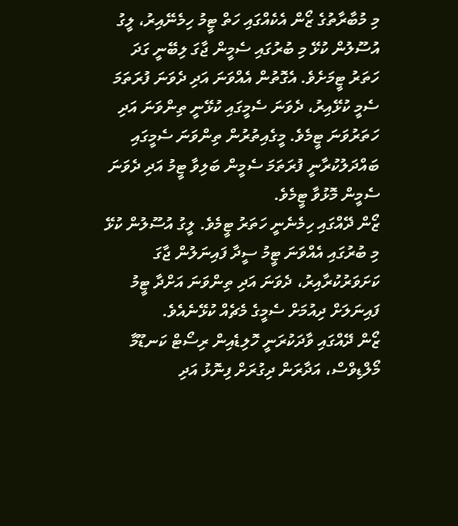މި މުބާރާތުގެ ޒޯން އެކެއްގައި ހަތް ޓީމު ހިމެނޭއިރު، ލީގު އުސޫލުން ކުޅޭ މި ބުރުގައި ސެމީން ޖާގަ ލިބޭނީ ގަދަ ހަތަރު ޓީމަށެވެ. އެގޮތުން އެއްވަނަ އަދި ދެވަނަ ފުރަތަމަ ސެމީ ކުޅޭއިރު، ދެވަނަ ސެމީގައި ކުޅޭނީ ތިންވަނަ އަދި ހަތަރުވަނަ ޓީމެވެ. މީގެއިތުރުން ތިންވަނަ ސެމީގައި ބައްދަލުކުރާނީ ފުރަތަމަ ސެމީން ބަލިވާ ޓީމު އަދި ދެވަނަ ސެމީން މޮޅުވާ ޓީމެވެ.
ޒޯން ދޭއްގައި ހިމެނެނީ ހަތަރު ޓީމެވެ. ލީގު އުސޫލުން ކުޅޭ މި ބުރުގައި އެއްވަނަ ޓީމު ސީދާ ފައިނަލުން ޖާގަ ކަށަވަރުކުރާއިރު، ދެވަނަ އަދި ތިންވަނަ އަށްދާ ޓީމު ފައިނަލަށް ދިއުމަށް ސެމީގެ މެޗެއް ކުޅޭނެއެވެ.
ޒޯން ދޭއްގައި ވާދަކުރަނީ ހޮލިޑެއިން ރިސޯޓް ކަނޑޫމާ މޯލްޑިވްސް، އަދާރަން ދިގުރަށް ފިނޮޅު އަދި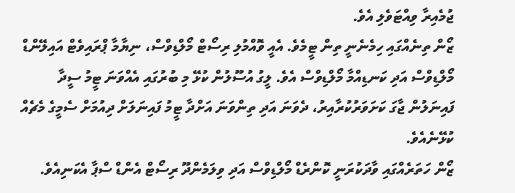ޖުމެއިރާ ވިއްޓަވެލި އެވެ.
ޒޯން ތިނެއްގައި ހިމެނެނީ ތިން ޓީމެވެ. އެއީ ވޮއްމުލި ރިސޯޓް މޯލްޑިވްސް، ނިޔާމާ ޕްރައިވެޓް އައިލޭންޑް މޯލްޑިވްސް އަދި ކަނޑިއްމާ މޯލްޑިވްސް އެވެ. ލީގު އުސޫލުން ކުޅޭ މި ބުރުގައި އެއްވަނަ ޓީމު ސީދާ ފައިނަލުން ޖާގަ ކަށަވަރުކުރާއިރު، ދެވަނަ އަދި ތިންވަނަ އަށްދާ ޓީމު ފައިނަލަށް ދިއުމަށް ސެމީގެ މެޗެއް ކުޅޭނެއެވެ.
ޒޯން ހަތަރެއްގައި ވާދަކުރަނީ ކޮންރެޑް މޯލްޑިވްސް އަދި ވިލަމެންދޫ ރިސޯޓް އެންޑް ސްޕާ އެކަނިއެވެ.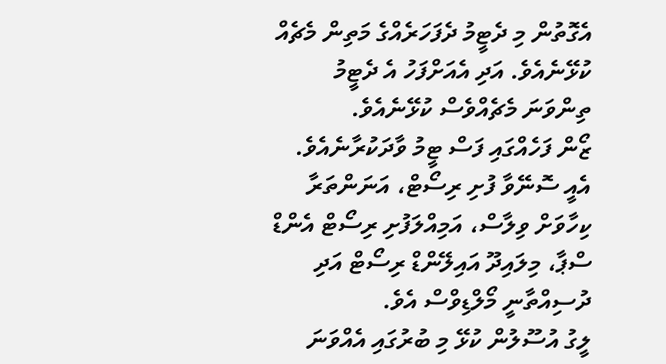އެގޮތުން މި ދެޓީމު ދެފަހަރެއްގެ މަތިން މެޗެއް ކުޅޭނެއެވެ. އަދި އެއަށްފަހު އެ ދެޓީމު ތިންވަނަ މެޗެއްވެސް ކުޅޭނެއެވެ.
ޒޯން ފަހެއްގައި ފަސް ޓީމު ވާދަކުރާނެއެވެ. އެއީ ސޮނޭވާ ފުށި ރިސޯޓް، އަނަންތަރާ ކިހާވަށް ވިލާސް، އަމިއްލަފުށި ރިސޯޓް އެންޑް ސްޕާ، މިލައިދޫ އައިލޭންޑް ރިސޯޓް އަދި ދުސިއްތާނީ މޯލްޑިވްސް އެވެ.
ލީގު އުސޫލުން ކުޅޭ މި ބުރުގައި އެއްވަނަ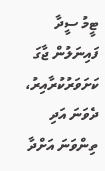ޓީމު ސީދާ ފައިނަލުން ޖާގަ ކަށަވަރުކުރާއިރު، ދެވަނަ އަދި ތިންވަނަ އަށްދާ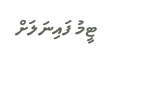ޓީމު ފައިނަލަށް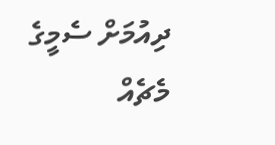ދިއުމަށް ސެމީގެ މެޗެއް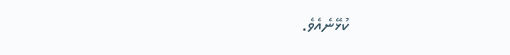ކުޅޭނެއެވެ.